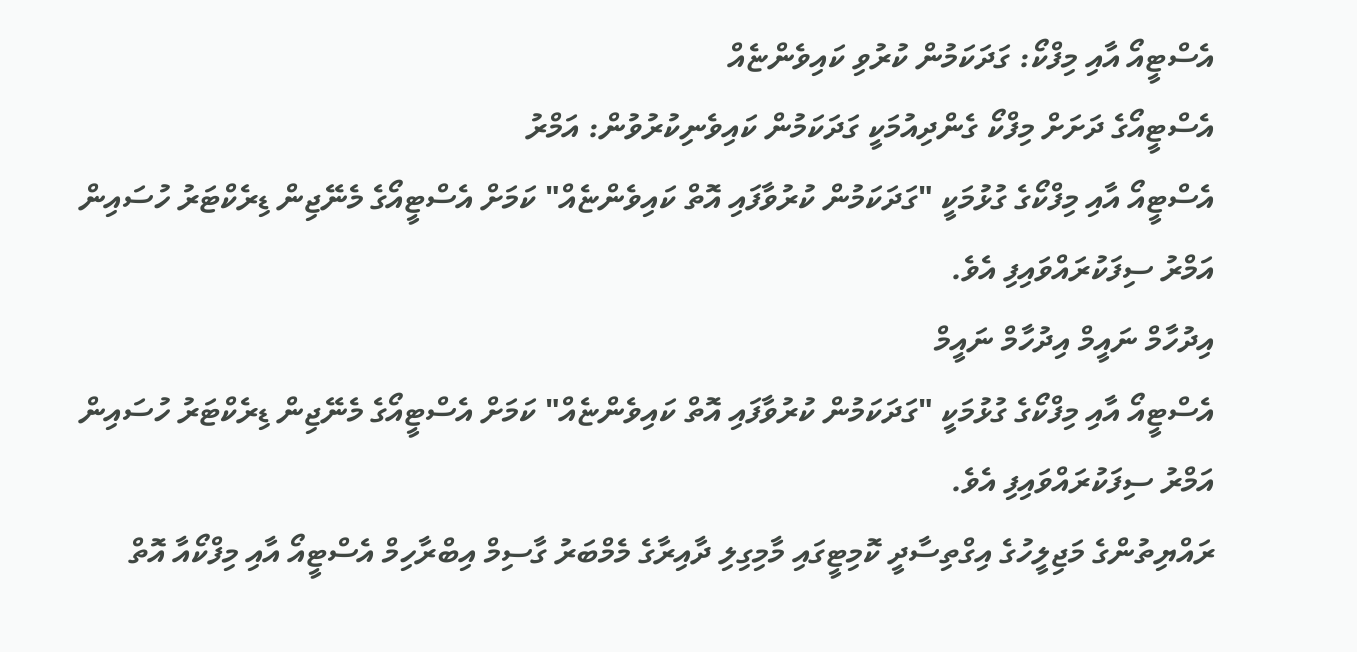އެސްޓީއޯ އާއި މިފްކޯ: ގަދަކަމުން ކުރުވި ކައިވެންޏެއް
އެސްޓީއޯގެ ދަށަށް މިފްކޯ ގެންދިއުމަކީ ގަދަކަމުން ކައިވެނިކުރުވުން: އަމްރު
އެސްޓީއޯ އާއި މިފްކޯގެ ގުޅުމަކީ "ގަދަކަމުން ކުރުވާފައި އޮތް ކައިވެންޏެއް" ކަމަށް އެސްޓީއޯގެ މެނޭޖިން ޑިރެކްޓަރު ހުސައިން އަމްރު ސިފަކުރައްވައިފި އެވެ.
އިދުހާމް ނައީމް އިދުހާމް ނައީމް
އެސްޓީއޯ އާއި މިފްކޯގެ ގުޅުމަކީ "ގަދަކަމުން ކުރުވާފައި އޮތް ކައިވެންޏެއް" ކަމަށް އެސްޓީއޯގެ މެނޭޖިން ޑިރެކްޓަރު ހުސައިން އަމްރު ސިފަކުރައްވައިފި އެވެ.
ރައްޔިތުންގެ މަޖިލީހުގެ އިގްތިސާދީ ކޮމިޓީގައި މާމިގިލި ދާއިރާގެ މެމްބަރު ގާސިމް އިބްރާހިމް އެސްޓީއޯ އާއި މިފްކޯއާ އޮތް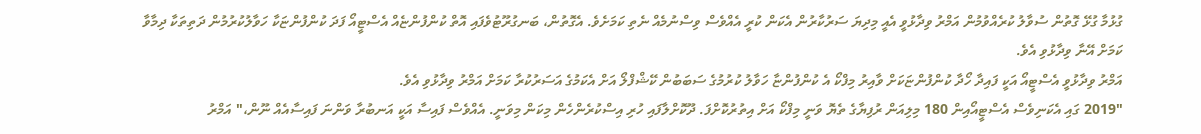ގުޅުމާ ގުޅޭ ގޮތުން ސުވާލު ކުރެއްވުމުން އަމްރު ވިދާޅުވީ އެއީ މިދިޔަ ސަރުކާރުން އެކަން ކުރީ އެއްވެސް ވިސްނުމެއް ނެތި ކަމަށެވެ. އެގޮތުން، ބަނގުރޫޓުވެފައި އޮތް ކުންފުންޏެއް އެސްޓީއޯ ފަދަ ކުންފުންޏަކާ ހަވާލުކުރުމުން ދަތިތަކާ ދިމާވާ ކަމަށް އޭނާ ވިދާޅުވި އެވެ.
އަމްރު ވިދާޅުވީ އެސްޓީއޯ އަކީ ފައިދާ ހޯދާ ކުންފުންޏަކަށް ވާއިރު މިފްކޯ އެ ކުންފުންޏާ ހަވާލު ކުރުމުގެ ސަބަބުން ކޭޝްފްލޯ އަށް އެކަމުގެ އަސަރުކުރާ ކަމަށް އަމްރު ވިދާޅުވި އެވެ.
"2019 ގައި އެކަނިވެސް އެސްޓީއޯއިން 180 މިލިއަން ރުފިޔާގެ ތެޔޮ ވަނީ މިފްކޯ އަށް އިތުރުކޮށްފަ. ދޫކޮށްލާފައި ހުރި އިސްކުރެންހެން މިކަން މިވަނީ. އެއްވެސް ފައިސާ އަކީ އަނބުރާ ވަންނަ ފައިސާއެއް ނޫން،" އަމްރު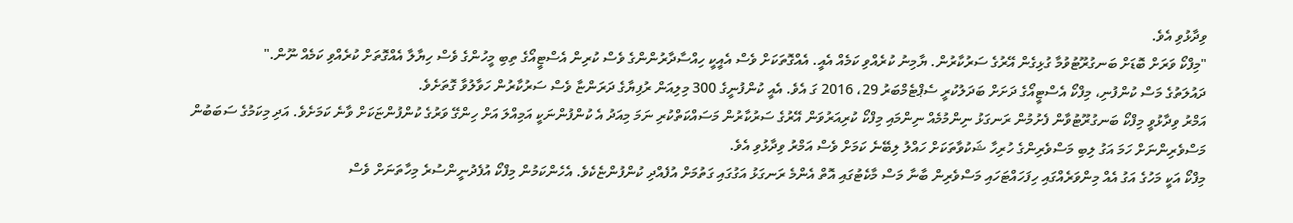ވިދާޅުވި އެވެ.
"މިފްކޯ ވަރަށް ބޮޑަށް ބަނގުރޫޓުވުމާ ގުޅިގެން އޭރުގެ ސަރުކާރުން. ޔާމިނު ކުރެއްވި ކަމެއް އެއީ. އެއްގޮތަކަށް ވެސް އެއީކީ ހިއްސާދާރުންންގެ ވެސް ކުރިން އެސްޓީއޯގެ ތިބި މީހުންގެ ވެސް ހިޔާލާ އެއްގޮތަށް ކުރެއްވި ކަމެއް ނޫން."
ދައުލަތުގެ މަސް ކުންފުނި، މިފްކޯ އެސްޓީއޯގެ ދަށަށް ބަދަލުކުރީ ސެޕްޓެމްބަރު 29، 2016 ގަ އެވެ. އެއީ ކުންފުނީގެ 300 މިލިއަން ރުފިޔާގެ ދަރަންޏާ ވެސް ސަރުކާރުން ހަވާލުވާ ގޮތަށެވެ.
އަމްރު ވިދާޅުވީ މިފްކޯ ބަނގުރޫޓުވާން ފެށުމުން ރަނގަޅު ނިންމުމެއް ނިންމައި މިފްކޯ ކުރިއަރުވަން އޭރުގެ ސަރުކާރުން މަސައްކަތްކުރި ނަމަ މިއަދު އެ ކުންފުންނަކީ އަމިއްލަ އަށް ހިންގޭ ވަރުގެ ކުންފުންޏަކަށް ވާނެ ކަމަށެވެ. އަދި މިކަމުގެ ސަބަބުން މަސްވެރިންނަށް ހަމަ އަގު ލިބި މަސްވެރިންގެ ހުރިހާ ޝަކުވާތަކަށް ހައްލު ލިބޭނެ ކަމަށް ވެސް އަމްރު ވިދާޅުވި އެވެ.
މިފްކޯ އަކީ މަހުގެ އަގު އެއް މިންވަރެއްގައި ހިފަހައްޓަހައި މަސްވެރިން ބާނާ މަސް މާކެޓުގައި އޮތް އެންމެ ރަނގަޅު އަގުގައި ގަތުމަށް އުފެއްދި ކުންފުންޏެކެވެ. އެހެންކަމުން މިފްކޯ އުފެދުނީންސުރެ މިހާތަނަށް ވެސް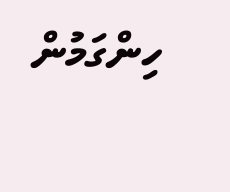ހިންގަމުން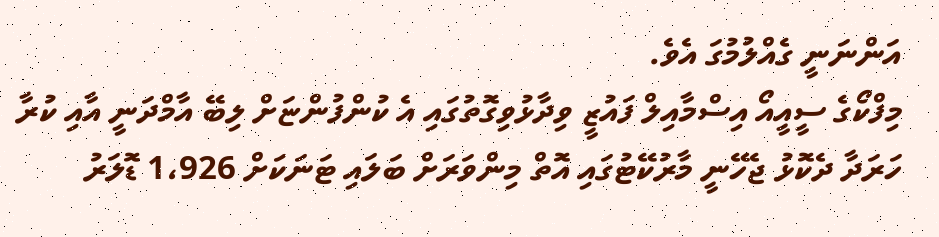އަންނަނީ ގެއްލުމުގަ އެވެ.
މިފްކޯގެ ސީއީއޯ އިސްމާއިލް ފައުޒީ ވިދާޅުވިގޮތުގައި އެ ކުންފުންޏަށް ލިބޭ އާމްދަނީ އާއި ކުރާ ހަރަދާ ދެކޮޅު ޖެހޭނީ މާރުކޭޓުގައި އޮތް މިންވަރަށް ބަލައި ޓަނަކަށް 1،926 ޑޮލަރު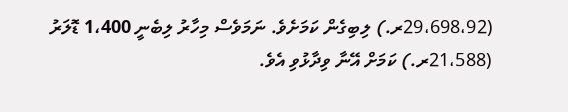(29،698،92ރ.) ލިބިގެން ކަމަށެވެ. ނަމަވެސް މިހާރު ލިބެނީ 1،400 ޑޮލަރު (21،588ރ.) ކަމަށް އޭނާ ވިދާޅުވި އެވެ.